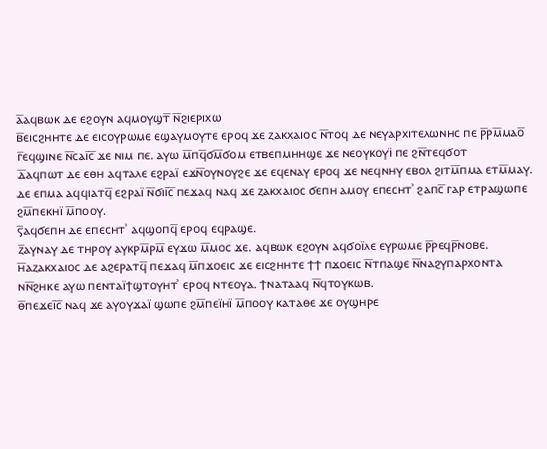ⲁ̅ⲁϥⲃⲱⲕ ⲇⲉ ⲉϩⲟⲩⲛ ⲁϥⲙⲟⲩϣⲧ̅ ⲛ̅ϩⲓⲉⲣⲓⲭⲱ
ⲃ̅ⲉⲓⲥϩⲏⲏⲧⲉ ⲇⲉ ⲉⲓⲥⲟⲩⲣⲱⲙⲉ ⲉϣⲁⲩⲙⲟⲩⲧⲉ ⲉⲣⲟϥ ϫⲉ ⲍⲁⲕⲭⲁⲓⲟⲥ ⲛ̅ⲧⲟϥ ⲇⲉ ⲛⲉⲩⲁⲣⲭⲓⲧⲉⲗⲱⲛⲏⲥ ⲡⲉ ⲣ̅ⲣⲙ̅ⲙⲁⲟ̅
ⲅ̅ⲉϥϣⲓⲛⲉ ⲛ̅ⲥⲁⲓ̅ⲥ̅ ϫⲉ ⲛⲓⲙ ⲡⲉ. ⲁⲩⲱ ⲙ̅ⲡϥ̅ϭⲙ̅ϭⲟⲙ ⲉⲧⲃⲉⲡⲙⲏⲏϣⲉ ϫⲉ ⲛⲉⲟⲩⲕⲟⲩⲓ̈ ⲡⲉ ϩⲛ̅ⲧⲉϥϭⲟⲧ
ⲇ̅ⲁϥⲡⲱⲧ ⲇⲉ ⲉⲑⲏ ⲁϥⲧⲁⲗⲉ ⲉϩⲣⲁⲓ̈ ⲉϫⲛ̅ⲟⲩⲛⲟⲩϩⲉ ϫⲉ ⲉϥⲉⲛⲁⲩ ⲉⲣⲟϥ ϫⲉ ⲛⲉϥⲛⲏⲩ ⲉⲃⲟⲗ ϩⲓⲧⲙ̅ⲡⲙⲁ ⲉⲧⲙ̅ⲙⲁⲩ.
ⲇⲉ ⲉⲡⲙⲁ ⲁϥϥⲓⲁⲧϥ̅ ⲉϩⲣⲁⲓ̈ ⲛ̅ϭⲓⲓ̅ⲥ̅ ⲡⲉϫⲁϥ ⲛⲁϥ ϫⲉ ⲍⲁⲕⲭⲁⲓⲟⲥ ϭⲉⲡⲏ ⲁⲙⲟⲩ ⲉⲡⲉⲥⲏⲧʾ ϩⲁⲡⲥ̅ ⲅⲁⲣ ⲉⲧⲣⲁϣⲱⲡⲉ ϩⲙ̅ⲡⲉⲕⲏⲓ̈ ⲙ̅ⲡⲟⲟⲩ.
ⲋ̅ⲁϥϭⲉⲡⲏ ⲇⲉ ⲉⲡⲉⲥⲏⲧʾ ⲁϥϣⲟⲡϥ̅ ⲉⲣⲟϥ ⲉϥⲣⲁϣⲉ.
ⲍ̅ⲁⲩⲛⲁⲩ ⲇⲉ ⲧⲏⲣⲟⲩ ⲁⲩⲕⲣⲙ̅ⲣⲙ̅ ⲉⲩϫⲱ ⲙ̅ⲙⲟⲥ ϫⲉ. ⲁϥⲃⲱⲕ ⲉϩⲟⲩⲛ ⲁϥϭⲟⲓ̈ⲗⲉ ⲉⲩⲣⲱⲙⲉ ⲣ̅ⲣⲉϥⲣ̅ⲛⲟⲃⲉ.
ⲏ̅ⲁⲍⲁⲕⲭⲁⲓⲟⲥ ⲇⲉ ⲁϩⲉⲣⲁⲧϥ̅ ⲡⲉϫⲁϥ ⲙ̅ⲡϫⲟⲉⲓⲥ ϫⲉ ⲉⲓⲥϩⲏⲏⲧⲉ ϯϯ ⲡϫⲟⲉⲓⲥ ⲛ̅ⲧⲡⲁϣⲉ ⲛ̅ⲛⲁϩⲩⲡⲁⲣⲭⲟⲛⲧⲁ ⲛⲛ̅ϩⲏⲕⲉ ⲁⲩⲱ ⲡⲉⲛⲧⲁⲓ̈ϯϣⲧⲟⲩⲏⲧʾ ⲉⲣⲟϥ ⲛⲧⲉⲟⲩⲁ. ϯⲛⲁⲧⲁⲁϥ ⲛ̅ϥⲧⲟⲩⲕⲱⲃ.
ⲑ̅ⲡⲉϫⲉⲓ̅ⲥ̅ ⲛⲁϥ ϫⲉ ⲁⲩⲟⲩϫⲁⲓ̈ ϣⲱⲡⲉ ϩⲙ̅ⲡⲉⲓ̈ⲏⲓ̈ ⲙ̅ⲡⲟⲟⲩ ⲕⲁⲧⲁⲑⲉ ϫⲉ ⲟⲩϣⲏⲣⲉ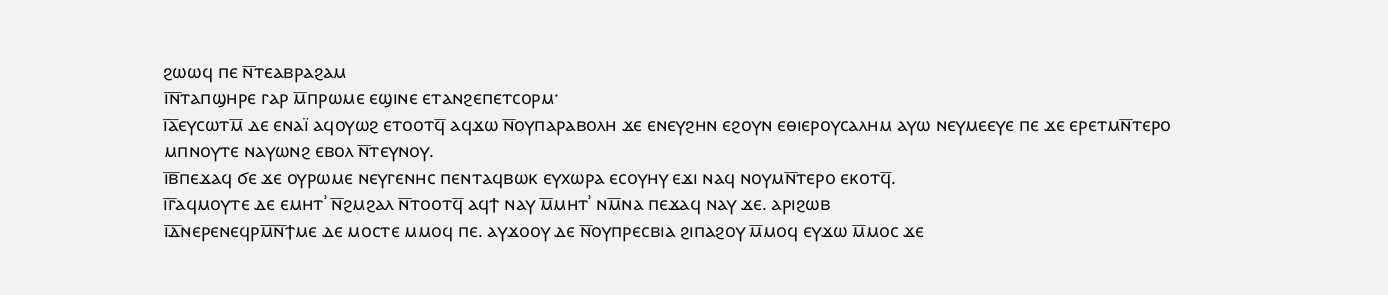ϩⲱⲱϥ ⲡⲉ ⲛ̅ⲧⲉⲁⲃⲣⲁϩⲁⲙ
ⲓ̅ⲛ̅ⲧⲁⲡϣⲏⲣⲉ ⲅⲁⲣ ⲙ̅ⲡⲣⲱⲙⲉ ⲉϣⲓⲛⲉ ⲉⲧⲁⲛϩⲉⲡⲉⲧⲥⲟⲣⲙ·
ⲓ̅ⲁ̅ⲉⲩⲥⲱⲧⲙ̅ ⲇⲉ ⲉⲛⲁⲓ̈ ⲁϥⲟⲩⲱϩ ⲉⲧⲟⲟⲧϥ̅ ⲁϥϫⲱ ⲛ̅ⲟⲩⲡⲁⲣⲁⲃⲟⲗⲏ ϫⲉ ⲉⲛⲉⲩϩⲏⲛ ⲉϩⲟⲩⲛ ⲉⲑⲓⲉⲣⲟⲩⲥⲁⲗⲏⲙ ⲁⲩⲱ ⲛⲉⲩⲙⲉⲉⲩⲉ ⲡⲉ ϫⲉ ⲉⲣⲉⲧⲙⲛ̅ⲧⲉⲣⲟ ⲙⲡⲛⲟⲩⲧⲉ ⲛⲁⲩⲱⲛϩ ⲉⲃⲟⲗ ⲛ̅ⲧⲉⲩⲛⲟⲩ.
ⲓ̅ⲃ̅ⲡⲉϫⲁϥ ϭⲉ ϫⲉ ⲟⲩⲣⲱⲙⲉ ⲛⲉⲩⲅⲉⲛⲏⲥ ⲡⲉⲛⲧⲁϥⲃⲱⲕ ⲉⲩⲭⲱⲣⲁ ⲉⲥⲟⲩⲏⲩ ⲉϫⲓ ⲛⲁϥ ⲛⲟⲩⲙⲛ̅ⲧⲉⲣⲟ ⲉⲕⲟⲧϥ̅.
ⲓ̅ⲅ̅ⲁϥⲙⲟⲩⲧⲉ ⲇⲉ ⲉⲙⲏⲧʾ ⲛ̅ϩⲙϩⲁⲗ ⲛ̅ⲧⲟⲟⲧϥ̅ ⲁϥϯ ⲛⲁⲩ ⲙ̅ⲙⲏⲧʾ ⲛⲙ̅ⲛⲁ ⲡⲉϫⲁϥ ⲛⲁⲩ ϫⲉ. ⲁⲣⲓϩⲱⲃ
ⲓ̅ⲇ̅ⲛⲉⲣⲉⲛⲉϥⲣⲙ̅ⲛ̅ϯⲙⲉ ⲇⲉ ⲙⲟⲥⲧⲉ ⲙⲙⲟϥ ⲡⲉ. ⲁⲩϫⲟⲟⲩ ⲇⲉ ⲛ̅ⲟⲩⲡⲣⲉⲥⲃⲓⲁ ϩⲓⲡⲁϩⲟⲩ ⲙ̅ⲙⲟϥ ⲉⲩϫⲱ ⲙ̅ⲙⲟⲥ ϫⲉ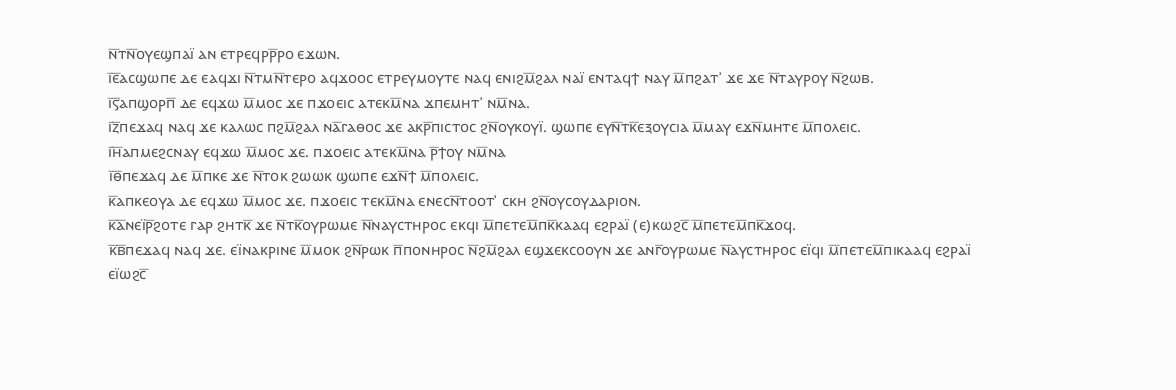ⲛ̅ⲧⲛ̅ⲟⲩⲉϣⲡⲁⲓ̈ ⲁⲛ ⲉⲧⲣⲉϥⲣⲣ̅ⲣⲟ ⲉϫⲱⲛ.
ⲓ̅ⲉ̅ⲁⲥϣⲱⲡⲉ ⲇⲉ ⲉⲁϥϫⲓ ⲛ̅ⲧⲙⲛ̅ⲧⲉⲣⲟ ⲁϥϫⲟⲟⲥ ⲉⲧⲣⲉⲩⲙⲟⲩⲧⲉ ⲛⲁϥ ⲉⲛⲓϩⲙ̅ϩⲁⲗ ⲛⲁⲓ̈ ⲉⲛⲧⲁϥϯ ⲛⲁⲩ ⲙ̅ⲡϩⲁⲧʾ ϫⲉ ϫⲉ ⲛ̅ⲧⲁⲩⲣⲟⲩ ⲛ̅ϩⲱⲃ.
ⲓ̅ⲋ̅ⲁⲡϣⲟⲣⲡ̅ ⲇⲉ ⲉϥϫⲱ ⲙ̅ⲙⲟⲥ ϫⲉ ⲡϫⲟⲉⲓⲥ ⲁⲧⲉⲕⲙ̅ⲛⲁ ϫⲡⲉⲙⲏⲧʾ ⲛⲙ̅ⲛⲁ.
ⲓ̅ⲍ̅ⲡⲉϫⲁϥ ⲛⲁϥ ϫⲉ ⲕⲁⲗⲱⲥ ⲡϩⲙ̅ϩⲁⲗ ⲛⲁ̅ⲅⲁⲑⲟⲥ ϫⲉ ⲁⲕⲣ̅ⲡⲓⲥⲧⲟⲥ ϩⲛ̅ⲟⲩⲕⲟⲩⲓ̈. ϣⲱⲡⲉ ⲉⲩⲛ̅ⲧⲕ̅ⲉⲝⲟⲩⲥⲓⲁ ⲙ̅ⲙⲁⲩ ⲉϫⲛ̅ⲙⲏⲧⲉ ⲙ̅ⲡⲟⲗⲉⲓⲥ.
ⲓ̅ⲏ̅ⲁⲡⲙⲉϩⲥⲛⲁⲩ ⲉϥϫⲱ ⲙ̅ⲙⲟⲥ ϫⲉ. ⲡϫⲟⲉⲓⲥ ⲁⲧⲉⲕⲙ̅ⲛⲁ ⲣ̅ϯⲟⲩ ⲛⲙ̅ⲛⲁ
ⲓ̅ⲑ̅ⲡⲉϫⲁϥ ⲇⲉ ⲙ̅ⲡⲕⲉ ϫⲉ ⲛ̅ⲧⲟⲕ ϩⲱⲱⲕ ϣⲱⲡⲉ ⲉϫⲛ̅ϯ ⲙ̅ⲡⲟⲗⲉⲓⲥ.
ⲕ̅ⲁⲡⲕⲉⲟⲩⲁ ⲇⲉ ⲉϥϫⲱ ⲙ̅ⲙⲟⲥ ϫⲉ. ⲡϫⲟⲉⲓⲥ ⲧⲉⲕⲙ̅ⲛⲁ ⲉⲛⲉⲥⲛ̅ⲧⲟⲟⲧʾ ⲥⲕⲏ ϩⲛ̅ⲟⲩⲥⲟⲩⲇⲁⲣⲓⲟⲛ.
ⲕ̅ⲁ̅ⲛⲉⲓ̈ⲣ̅ϩⲟⲧⲉ ⲅⲁⲣ ϩⲏⲧⲕ̅ ϫⲉ ⲛ̅ⲧⲕ̅ⲟⲩⲣⲱⲙⲉ ⲛ̅ⲛⲁⲩⲥⲧⲏⲣⲟⲥ ⲉⲕϥⲓ ⲙ̅ⲡⲉⲧⲉⲙ̅ⲡⲕ̅ⲕⲁⲁϥ ⲉϩⲣⲁⲓ̈ (ⲉ)ⲕⲱϩⲥ̅ ⲙ̅ⲡⲉⲧⲉⲙ̅ⲡⲕ̅ϫⲟϥ.
ⲕ̅ⲃ̅ⲡⲉϫⲁϥ ⲛⲁϥ ϫⲉ. ⲉⲓ̈ⲛⲁⲕⲣⲓⲛⲉ ⲙ̅ⲙⲟⲕ ϩⲛ̅ⲣⲱⲕ ⲡ̅ⲡⲟⲛⲏⲣⲟⲥ ⲛ̅ϩⲙ̅ϩⲁⲗ ⲉϣϫⲉⲕⲥⲟⲟⲩⲛ ϫⲉ ⲁⲛⲅ̅ⲟⲩⲣⲱⲙⲉ ⲛ̅ⲁⲩⲥⲧⲏⲣⲟⲥ ⲉⲓ̈ϥⲓ ⲙ̅ⲡⲉⲧⲉⲙ̅ⲡⲓⲕⲁⲁϥ ⲉϩⲣⲁⲓ̈ ⲉⲓ̈ⲱϩⲥ̅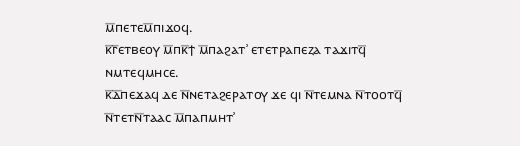ⲙ̅ⲡⲉⲧⲉⲙ̅ⲡⲓϫⲟϥ.
ⲕ̅ⲅ̅ⲉⲧⲃⲉⲟⲩ ⲙ̅ⲡⲕ̅ϯ ⲙ̅ⲡⲁϩⲁⲧʾ ⲉⲧⲉⲧⲣⲁⲡⲉⲍⲁ ⲧⲁϫⲓⲧϥ̅ ⲛⲙⲧⲉϥⲙⲏⲥⲉ.
ⲕ̅ⲇ̅ⲡⲉϫⲁϥ ⲇⲉ ⲛ̅ⲛⲉⲧⲁϩⲉⲣⲁⲧⲟⲩ ϫⲉ ϥⲓ ⲛ̅ⲧⲉⲙⲛⲁ ⲛ̅ⲧⲟⲟⲧϥ̅ ⲛ̅ⲧⲉⲧⲛ̅ⲧⲁⲁⲥ ⲙ̅ⲡⲁⲡⲙⲏⲧʾ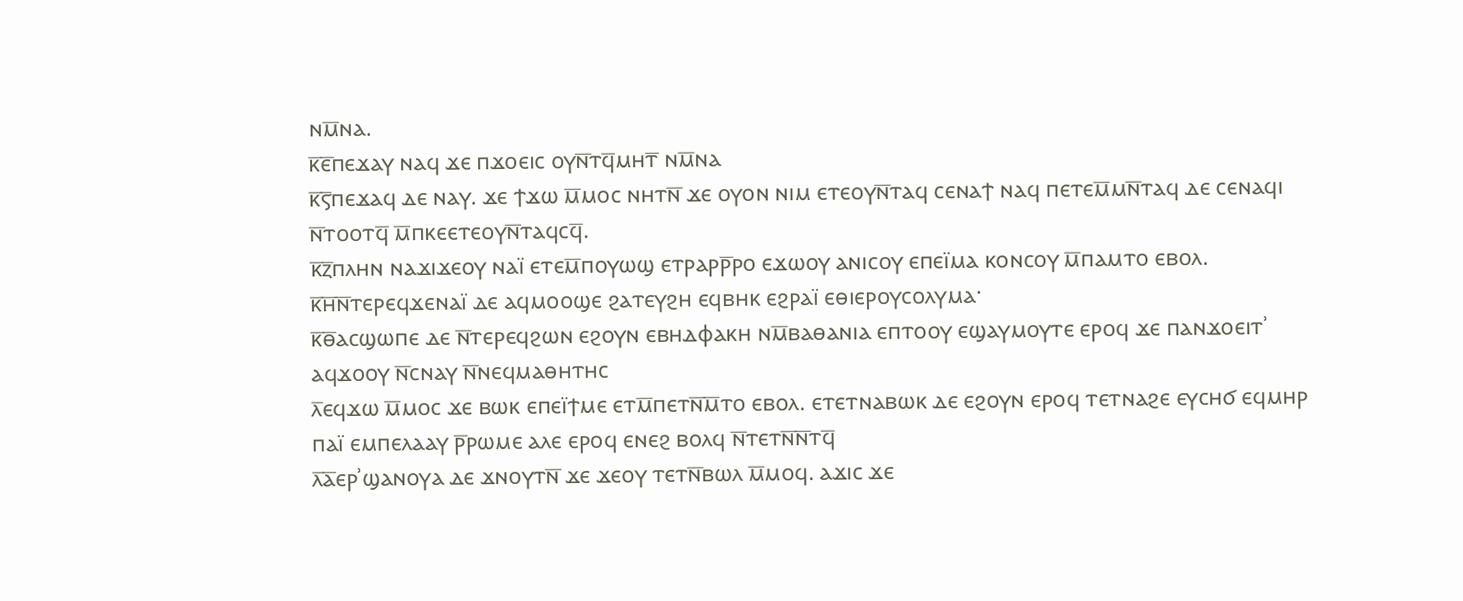ⲛⲙ̅ⲛⲁ.
ⲕ̅ⲉ̅ⲡⲉϫⲁⲩ ⲛⲁϥ ϫⲉ ⲡϫⲟⲉⲓⲥ ⲟⲩⲛ̅ⲧϥ̅ⲙⲏⲧ̅ ⲛⲙ̅ⲛⲁ
ⲕ̅ⲋ̅ⲡⲉϫⲁϥ ⲇⲉ ⲛⲁⲩ. ϫⲉ ϯϫⲱ ⲙ̅ⲙⲟⲥ ⲛⲏⲧⲛ̅ ϫⲉ ⲟⲩⲟⲛ ⲛⲓⲙ ⲉⲧⲉⲟⲩⲛ̅ⲧⲁϥ ⲥⲉⲛⲁϯ ⲛⲁϥ ⲡⲉⲧⲉⲙ̅ⲙⲛ̅ⲧⲁϥ ⲇⲉ ⲥⲉⲛⲁϥⲓ ⲛ̅ⲧⲟⲟⲧϥ̅ ⲙ̅ⲡⲕⲉⲉⲧⲉⲟⲩⲛ̅ⲧⲁϥⲥϥ̅.
ⲕ̅ⲍ̅ⲡⲗⲏⲛ ⲛⲁϫⲓϫⲉⲟⲩ ⲛⲁⲓ̈ ⲉⲧⲉⲙ̅ⲡⲟⲩⲱϣ ⲉⲧⲣⲁⲣⲣ̅ⲣⲟ ⲉϫⲱⲟⲩ ⲁⲛⲓⲥⲟⲩ ⲉⲡⲉⲓ̈ⲙⲁ ⲕⲟⲛⲥⲟⲩ ⲙ̅ⲡⲁⲙⲧⲟ ⲉⲃⲟⲗ.
ⲕ̅ⲏ̅ⲛ̅ⲧⲉⲣⲉϥϫⲉⲛⲁⲓ̈ ⲇⲉ ⲁϥⲙⲟⲟϣⲉ ϩⲁⲧⲉⲩϩⲏ ⲉϥⲃⲏⲕ ⲉϩⲣⲁⲓ̈ ⲉⲑⲓⲉⲣⲟⲩⲥⲟⲗⲩⲙⲁ·
ⲕ̅ⲑ̅ⲁⲥϣⲱⲡⲉ ⲇⲉ ⲛ̅ⲧⲉⲣⲉϥϩⲱⲛ ⲉϩⲟⲩⲛ ⲉⲃⲏⲇⲫⲁⲕⲏ ⲛⲙ̅ⲃⲁⲑⲁⲛⲓⲁ ⲉⲡⲧⲟⲟⲩ ⲉϣⲁⲩⲙⲟⲩⲧⲉ ⲉⲣⲟϥ ϫⲉ ⲡⲁⲛϫⲟⲉⲓⲧʾ ⲁϥϫⲟⲟⲩ ⲛ̅ⲥⲛⲁⲩ ⲛ̅ⲛⲉϥⲙⲁⲑⲏⲧⲏⲥ
ⲗ̅ⲉϥϫⲱ ⲙ̅ⲙⲟⲥ ϫⲉ ⲃⲱⲕ ⲉⲡⲉⲓ̈ϯⲙⲉ ⲉⲧⲙ̅ⲡⲉⲧⲛ̅ⲙ̅ⲧⲟ ⲉⲃⲟⲗ. ⲉⲧⲉⲧⲛⲁⲃⲱⲕ ⲇⲉ ⲉϩⲟⲩⲛ ⲉⲣⲟϥ ⲧⲉⲧⲛⲁϩⲉ ⲉⲩⲥⲏϭ ⲉϥⲙⲏⲣ ⲡⲁⲓ̈ ⲉⲙⲡⲉⲗⲁⲁⲩ ⲣ̅ⲣⲱⲙⲉ ⲁⲗⲉ ⲉⲣⲟϥ ⲉⲛⲉϩ ⲃⲟⲗϥ ⲛ̅ⲧⲉⲧⲛ̅ⲛ̅ⲧϥ̅
ⲗ̅ⲁ̅ⲉⲣʾϣⲁⲛⲟⲩⲁ ⲇⲉ ϫⲛⲟⲩⲧⲛ̅ ϫⲉ ϫⲉⲟⲩ ⲧⲉⲧⲛ̅ⲃⲱⲗ ⲙ̅ⲙⲟϥ. ⲁϫⲓⲥ ϫⲉ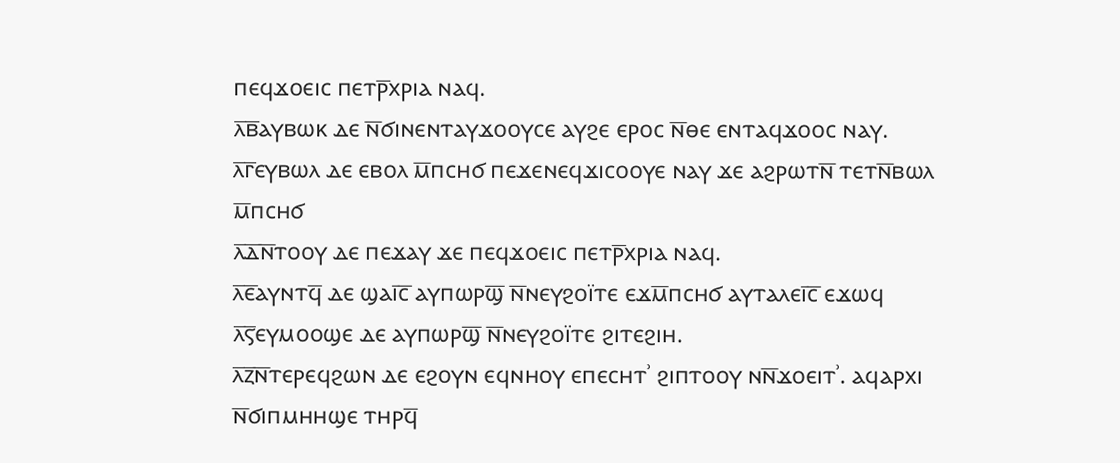ⲡⲉϥϫⲟⲉⲓⲥ ⲡⲉⲧⲣ̅ⲭⲣⲓⲁ ⲛⲁϥ.
ⲗ̅ⲃ̅ⲁⲩⲃⲱⲕ ⲇⲉ ⲛ̅ϭⲓⲛⲉⲛⲧⲁⲩϫⲟⲟⲩⲥⲉ ⲁⲩϩⲉ ⲉⲣⲟⲥ ⲛ̅ⲑⲉ ⲉⲛⲧⲁϥϫⲟⲟⲥ ⲛⲁⲩ.
ⲗ̅ⲅ̅ⲉⲩⲃⲱⲗ ⲇⲉ ⲉⲃⲟⲗ ⲙ̅ⲡⲥⲏϭ ⲡⲉϫⲉⲛⲉϥϫⲓⲥⲟⲟⲩⲉ ⲛⲁⲩ ϫⲉ ⲁϩⲣⲱⲧⲛ̅ ⲧⲉⲧⲛ̅ⲃⲱⲗ ⲙ̅ⲡⲥⲏϭ
ⲗ̅ⲇ̅ⲛ̅ⲧⲟⲟⲩ ⲇⲉ ⲡⲉϫⲁⲩ ϫⲉ ⲡⲉϥϫⲟⲉⲓⲥ ⲡⲉⲧⲣ̅ⲭⲣⲓⲁ ⲛⲁϥ.
ⲗ̅ⲉ̅ⲁⲩⲛⲧϥ̅ ⲇⲉ ϣⲁⲓ̅ⲥ̅ ⲁⲩⲡⲱⲣϣ̅ ⲛ̅ⲛⲉⲩϩⲟⲓ̈ⲧⲉ ⲉϫⲙ̅ⲡⲥⲏϭ ⲁⲩⲧⲁⲗⲉⲓ̅ⲥ̅ ⲉϫⲱϥ
ⲗ̅ⲋ̅ⲉⲩⲙⲟⲟϣⲉ ⲇⲉ ⲁⲩⲡⲱⲣϣ̅ ⲛ̅ⲛⲉⲩϩⲟⲓ̈ⲧⲉ ϩⲓⲧⲉϩⲓⲏ.
ⲗ̅ⲍ̅ⲛ̅ⲧⲉⲣⲉϥϩⲱⲛ ⲇⲉ ⲉϩⲟⲩⲛ ⲉϥⲛⲏⲟⲩ ⲉⲡⲉⲥⲏⲧʾ ϩⲓⲡⲧⲟⲟⲩ ⲛⲛ̅ϫⲟⲉⲓⲧʾ. ⲁϥⲁⲣⲭⲓ ⲛ̅ϭⲓⲡⲙⲏⲏϣⲉ ⲧⲏⲣϥ̅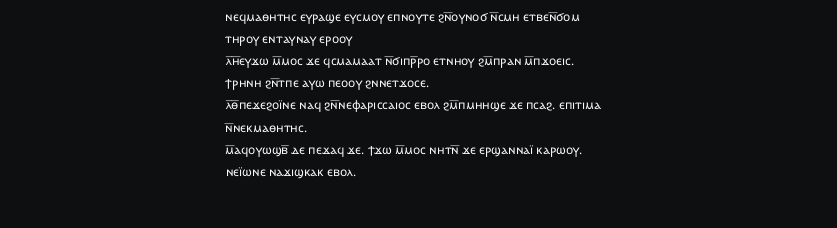ⲛⲉϥⲙⲁⲑⲏⲧⲏⲥ ⲉⲩⲣⲁϣⲉ ⲉⲩⲥⲙⲟⲩ ⲉⲡⲛⲟⲩⲧⲉ ϩⲛ̅ⲟⲩⲛⲟϭ ⲛ̅ⲥⲙⲏ ⲉⲧⲃⲉⲛ̅ϭⲟⲙ ⲧⲏⲣⲟⲩ ⲉⲛⲧⲁⲩⲛⲁⲩ ⲉⲣⲟⲟⲩ
ⲗ̅ⲏ̅ⲉⲩϫⲱ ⲙ̅ⲙⲟⲥ ϫⲉ ϥⲥⲙⲁⲙⲁⲁⲧ ⲛ̅ϭⲓⲡⲣ̅ⲣⲟ ⲉⲧⲛⲏⲟⲩ ϩⲙ̅ⲡⲣⲁⲛ ⲙ̅ⲡϫⲟⲉⲓⲥ. ϯⲣⲏⲛⲏ ϩⲛ̅ⲧⲡⲉ ⲁⲩⲱ ⲡⲉⲟⲟⲩ ϩⲛⲛⲉⲧϫⲟⲥⲉ.
ⲗ̅ⲑ̅ⲡⲉϫⲉϩⲟⲓ̈ⲛⲉ ⲛⲁϥ ϩⲛ̅ⲛⲉⲫⲁⲣⲓⲥⲥⲁⲓⲟⲥ ⲉⲃⲟⲗ ϩⲙ̅ⲡⲙⲏⲏϣⲉ ϫⲉ ⲡⲥⲁϩ. ⲉⲡⲓⲧⲓⲙⲁ ⲛ̅ⲛⲉⲕⲙⲁⲑⲏⲧⲏⲥ.
ⲙ̅ⲁϥⲟⲩⲱϣⲃ̅ ⲇⲉ ⲡⲉϫⲁϥ ϫⲉ. ϯϫⲱ ⲙ̅ⲙⲟⲥ ⲛⲏⲧⲛ̅ ϫⲉ ⲉⲣϣⲁⲛⲛⲁⲓ̈ ⲕⲁⲣⲱⲟⲩ. ⲛⲉⲓ̈ⲱⲛⲉ ⲛⲁϫⲓϣⲕⲁⲕ ⲉⲃⲟⲗ.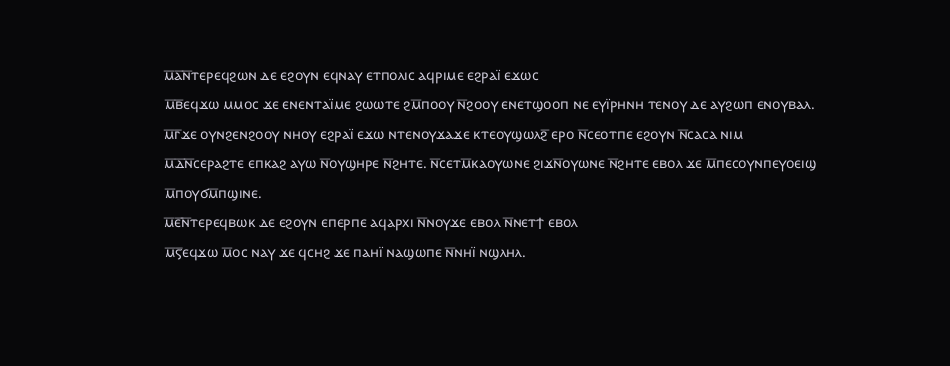ⲙ̅ⲁ̅ⲛ̅ⲧⲉⲣⲉϥϩⲱⲛ ⲇⲉ ⲉϩⲟⲩⲛ ⲉϥⲛⲁⲩ ⲉⲧⲡⲟⲗⲓⲥ ⲁϥⲣⲓⲙⲉ ⲉϩⲣⲁⲓ̈ ⲉϫⲱⲥ
ⲙ̅ⲃ̅ⲉϥϫⲱ ⲙⲙⲟⲥ ϫⲉ ⲉⲛⲉⲛⲧⲁⲓ̈ⲙⲉ ϩⲱⲱⲧⲉ ϩⲙ̅ⲡⲟⲟⲩ ⲛ̅ϩⲟⲟⲩ ⲉⲛⲉⲧϣⲟⲟⲡ ⲛⲉ ⲉⲩⲓ̈ⲣⲏⲛⲏ ⲧⲉⲛⲟⲩ ⲇⲉ ⲁⲩϩⲱⲡ ⲉⲛⲟⲩⲃⲁⲗ.
ⲙ̅ⲅ̅ϫⲉ ⲟⲩⲛϩⲉⲛϩⲟⲟⲩ ⲛⲏⲟⲩ ⲉϩⲣⲁⲓ̈ ⲉϫⲱ ⲛⲧⲉⲛⲟⲩϫⲁϫⲉ ⲕⲧⲉⲟⲩϣⲱⲗϩ̅ ⲉⲣⲟ ⲛ̅ⲥⲉⲟⲧⲡⲉ ⲉϩⲟⲩⲛ ⲛ̅ⲥⲁⲥⲁ ⲛⲓⲙ
ⲙ̅ⲇ̅ⲛ̅ⲥⲉⲣⲁϩⲧⲉ ⲉⲡⲕⲁϩ ⲁⲩⲱ ⲛ̅ⲟⲩϣⲏⲣⲉ ⲛ̅ϩⲏⲧⲉ. ⲛ̅ⲥⲉⲧⲙ̅ⲕⲁⲟⲩⲱⲛⲉ ϩⲓϫⲛ̅ⲟⲩⲱⲛⲉ ⲛ̅ϩⲏⲧⲉ ⲉⲃⲟⲗ ϫⲉ ⲙ̅ⲡⲉⲥⲟⲩⲛⲡⲉⲩⲟⲉⲓϣ ⲙ̅ⲡⲟⲩϭⲙ̅ⲡϣⲓⲛⲉ.
ⲙ̅ⲉ̅ⲛ̅ⲧⲉⲣⲉϥⲃⲱⲕ ⲇⲉ ⲉϩⲟⲩⲛ ⲉⲡⲉⲣⲡⲉ ⲁϥⲁⲣⲭⲓ ⲛ̅ⲛⲟⲩϫⲉ ⲉⲃⲟⲗ ⲛ̅ⲛⲉⲧϯ ⲉⲃⲟⲗ
ⲙ̅ⲋ̅ⲉϥϫⲱ ⲙ̅ⲟⲥ ⲛⲁⲩ ϫⲉ ϥⲥⲏϩ ϫⲉ ⲡⲁⲏⲓ̈ ⲛⲁϣⲱⲡⲉ ⲛ̅ⲛⲏⲓ̈ ⲛϣⲗⲏⲗ.